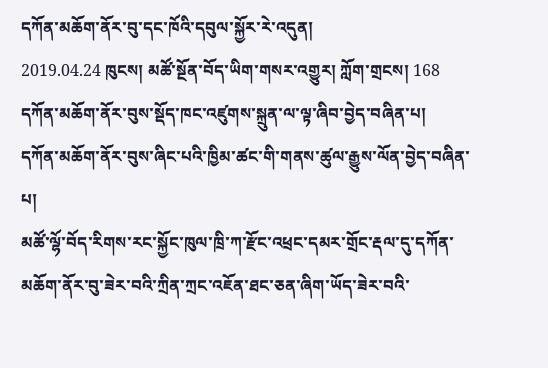དཀོན་མཆོག་ནོར་བུ་དང་ཁོའི་དབུལ་སྐྱོར་རེ་འདུན།
2019.04.24 ཁུངས། མཚོ་སྔོན་བོད་ཡིག་གསར་འགྱུར། ཀློག་གྲངས། 168
དཀོན་མཆོག་ནོར་བུས་སྡོད་ཁང་འཛུགས་སྐྲུན་ལ་ལྟ་ཞིབ་བྱེད་བཞིན་པ།
དཀོན་མཆོག་ནོར་བུས་ཞིང་པའི་ཁྱིམ་ཚང་གི་གནས་ཚུལ་རྒྱུས་ལོན་བྱེད་བཞིན་པ།
མཚོ་ལྷོ་བོད་རིགས་རང་སྐྱོང་ཁུལ་ཁྲི་ཀ་རྫོང་འཕྲང་དམར་གྲོང་རྡལ་དུ་དཀོན་མཆོག་ནོར་བུ་ཟེར་བའི་ཀྲིན་ཀྲང་འཇོན་ཐང་ཅན་ཞིག་ཡོད་ཟེར་བའི་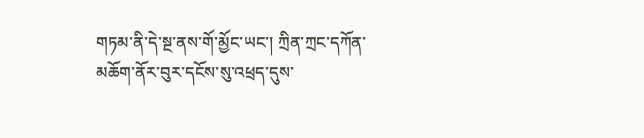གཏམ་ནི་དེ་སྔ་ནས་གོ་མྱོང་ཡང་། ཀྲིན་ཀྲང་དཀོན་མཆོག་ནོར་བུར་དངོས་སུ་འཕྲད་དུས་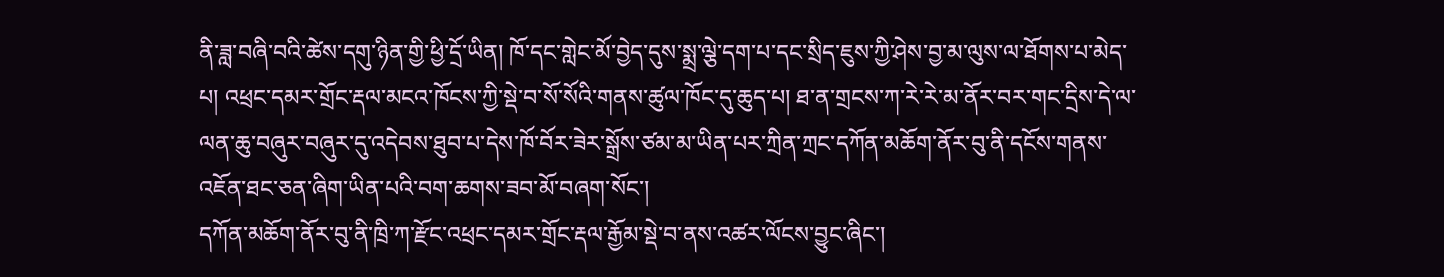ནི་ཟླ་བཞི་བའི་ཚེས་དགུ་ཉིན་གྱི་ཕྱི་དྲོ་ཡིན། ཁོ་དང་གླེང་མོ་བྱེད་དུས་སྨྲ་ལྕེ་དག་པ་དང་སྲིད་ཇུས་ཀྱི་ཤེས་བྱ་མ་ལུས་ལ་ཐོགས་པ་མེད་པ། འཕྲང་དམར་གྲོང་རྡལ་མངའ་ཁོངས་ཀྱི་སྡེ་བ་སོ་སོའི་གནས་ཚུལ་ཁོང་དུ་ཆུད་པ། ཐ་ན་གྲངས་ཀ་རེ་རེ་མ་ནོར་བར་གང་དྲིས་དེ་ལ་ལན་ཆུ་བཞུར་བཞུར་དུ་འདེབས་ཐུབ་པ་དེས་ཁོ་བོར་ཟེར་སྒྲོས་ཙམ་མ་ཡིན་པར་ཀྲིན་ཀྲང་དཀོན་མཆོག་ནོར་བུ་ནི་དངོས་གནས་འཇོན་ཐང་ཅན་ཞིག་ཡིན་པའི་བག་ཆགས་ཟབ་མོ་བཞག་སོང་།
དཀོན་མཆོག་ནོར་བུ་ནི་ཁྲི་ཀ་རྫོང་འཕྲང་དམར་གྲོང་རྡལ་རྒྱོམ་སྡེ་བ་ནས་འཚར་ལོངས་བྱུང་ཞིང་།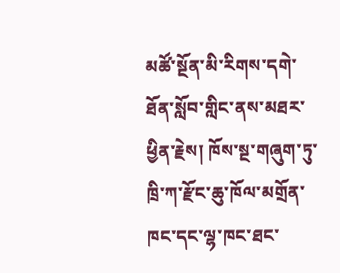མཚོ་སྔོན་མི་རིགས་དགེ་ཐོན་སློབ་གླིང་ནས་མཐར་ཕྱིན་རྗེས། ཁོས་སྔ་གཞུག་ཏུ་ཁྲི་ཀ་རྫོང་ཆུ་ཁོལ་མགྲོན་ཁང་དང་ལྷ་ཁང་ཐང་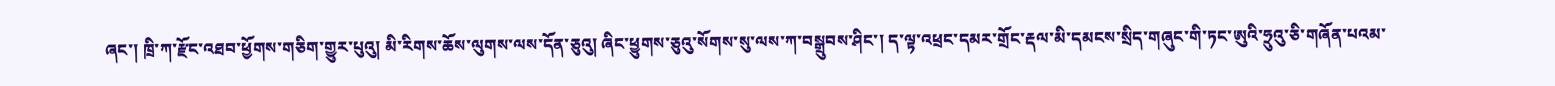ཞང་། ཁྲི་ཀ་རྫོང་འཐབ་ཕྱོགས་གཅིག་གྱུར་པུའུ། མི་རིགས་ཆོས་ལུགས་ལས་དོན་ཅུའུ། ཞིང་ཕྱུགས་ཅུའུ་སོགས་སུ་ལས་ཀ་བསྒྲུབས་ཤིང་། ད་ལྟ་འཕྲང་དམར་གྲོང་རྡལ་མི་དམངས་སྲིད་གཞུང་གི་ཏང་ཨུའི་ཧྲུའུ་ཅི་གཞོན་པའམ་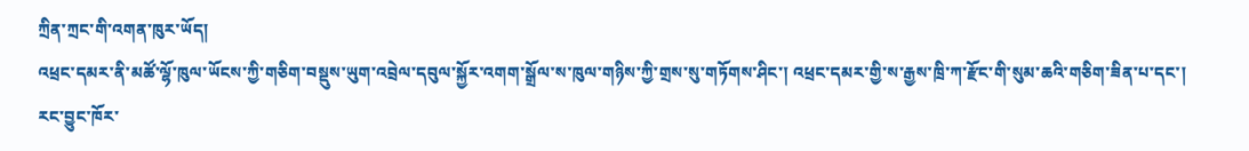ཀྲིན་ཀྲང་གི་འགན་ཁུར་ཡོད།
འཕྲང་དམར་ནི་མཚོ་ལྷོ་ཁུལ་ཡོངས་ཀྱི་གཅིག་བསྡུས་ཡུག་འབྲེལ་དབུལ་སྐྱོར་འགག་སྒྲོལ་ས་ཁུལ་གཉིས་ཀྱི་གྲས་སུ་གཏོགས་ཤིང་། འཕྲང་དམར་གྱི་ས་རྒྱས་ཁྲི་ཀ་རྫོང་གི་སུམ་ཆའི་གཅིག་ཟིན་པ་དང་། རང་བྱུང་ཁོར་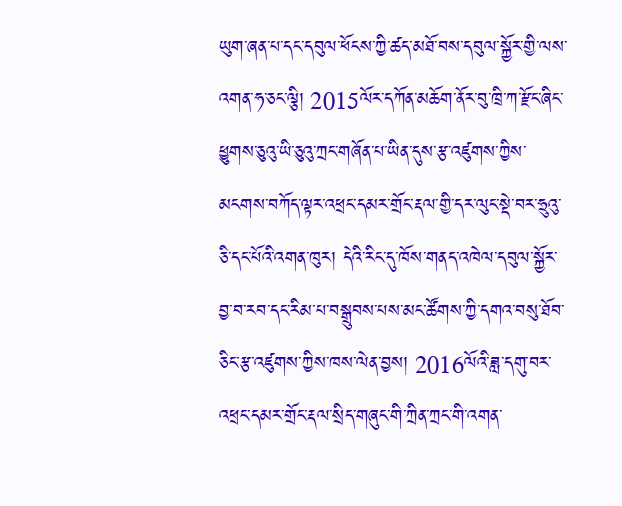ཡུག་ཞན་པ་དང་དབུལ་ཕོངས་ཀྱི་ཚད་མཐོ་བས་དབུལ་སྐྱོར་གྱི་ལས་འགན་ཧ་ཅང་ལྕི། 2015ལོར་དཀོན་མཆོག་ནོར་བུ་ཁྲི་ཀ་རྫོང་ཞིང་ཕྱུགས་ཅུའུ་ཡི་ཅུའུ་ཀྲང་གཞོན་པ་ཡིན་དུས་རྩ་འཛུགས་ཀྱིས་མངགས་བཀོད་ལྟར་འཕྲང་དམར་གྲོང་རྡལ་གྱི་དར་ལུང་སྡེ་བར་ཧྲུའུ་ཅི་དང་པོའི་འགན་ཁུར། དེའི་རིང་དུ་ཁོས་གནད་འཁེལ་དབུལ་སྐྱོར་བྱ་བ་རབ་དང་རིམ་པ་བསྒྲུབས་པས་མང་ཚོགས་ཀྱི་དགའ་བསུ་ཐོབ་ཅིང་རྩ་འཛུགས་ཀྱིས་ཁས་ལེན་བྱས། 2016ལོའི་ཟླ་དགུ་བར་འཕྲང་དམར་གྲོང་རྡལ་སྲིད་གཞུང་གི་ཀྲིན་ཀྲང་གི་འགན་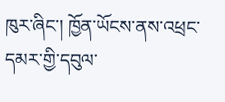ཁུར་ཞིང་། ཁྱོན་ཡོངས་ནས་འཕྲང་དམར་གྱི་དབུལ་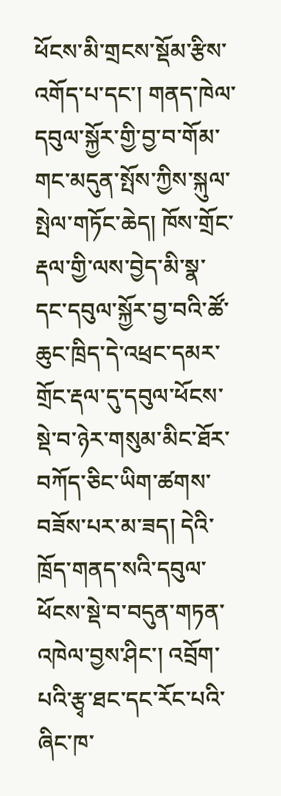ཕོངས་མི་གྲངས་སྡོམ་རྩིས་འགོད་པ་དང་། གནད་ཁེལ་དབུལ་སྐྱོར་གྱི་བྱ་བ་གོམ་གང་མདུན་སྤོས་ཀྱིས་སྐུལ་སྤེལ་གཏོང་ཆེད། ཁོས་གྲོང་རྡལ་གྱི་ལས་བྱེད་མི་སྣ་དང་དབུལ་སྐྱོར་བྱ་བའི་ཚོ་ཆུང་ཁྲིད་དེ་འཕྲང་དམར་གྲོང་རྡལ་དུ་དབུལ་ཕོངས་སྡེ་བ་ཉེར་གསུམ་མིང་ཐོར་བཀོད་ཅིང་ཡིག་ཚགས་བཟོས་པར་མ་ཟད། དེའི་ཁྲོད་གནད་སའི་དབུལ་ཕོངས་སྡེ་བ་བདུན་གཏན་འཁེལ་བྱས་ཤིང་། འབྲོག་པའི་རྩྭ་ཐང་དང་རོང་པའི་ཞིང་ཁ་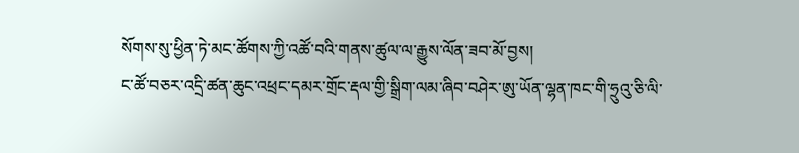སོགས་སུ་ཕྱིན་ཏེ་མང་ཚོགས་ཀྱི་འཚོ་བའི་གནས་ཚུལ་ལ་རྒྱུས་ལོན་ཟབ་མོ་བྱས།
ང་ཚོ་བཅར་འདྲི་ཚན་ཆུང་འཕྲང་དམར་གྲོང་རྡལ་གྱི་སྒྲིག་ལམ་ཞིབ་བཤེར་ཨུ་ཡོན་ལྷན་ཁང་གི་ཧྲུའུ་ཅི་ལི་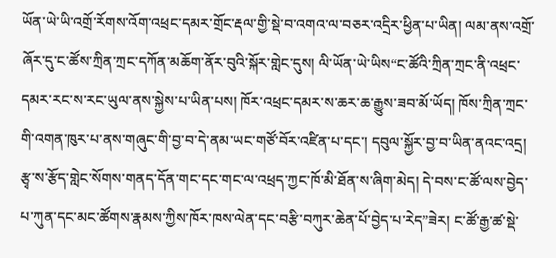ཡོན་ཡེ་ཡི་འགྲོ་རོགས་འོག་འཕྲང་དམར་གྲོང་རྡལ་གྱི་སྡེ་བ་འགའ་ལ་བཅར་འདྲིར་ཕྱིན་པ་ཡིན། ལམ་ནས་འགྲོ་ཞོར་དུ་ང་ཚོས་ཀྲིན་ཀྲང་དཀོན་མཆོག་ནོར་བུའི་སྐོར་གླེང་དུས། ལི་ཡོན་ཡེ་ཡིས“ང་ཚོའི་ཀྲིན་ཀྲང་ནི་འཕྲང་དམར་རང་ས་རང་ཡུལ་ནས་སྐྱེས་པ་ཡིན་པས། ཁོར་འཕྲང་དམར་ས་ཆར་ཆ་རྒྱུས་ཟབ་མོ་ཡོད། ཁོས་ཀྲིན་ཀྲང་གི་འགན་ཁུར་པ་ནས་གཞུང་གི་བྱ་བ་དེ་ནམ་ཡང་གཙོ་བོར་འཛིན་པ་དང་། དབུལ་སྐྱོར་བྱ་བ་ཡིན་ནའང་འདྲ། རྩྭ་ས་རྩོད་གླེང་སོགས་གནད་དོན་གང་དང་གང་ལ་འཕྲད་ཀྱང་ཁོ་མི་ཐོན་ས་ཞིག་མེད། དེ་བས་ང་ཚོ་ལས་བྱེད་པ་ཀུན་དང་མང་ཚོགས་རྣམས་ཀྱིས་ཁོར་ཁས་ལེན་དང་བརྩི་བཀུར་ཆེན་པོ་བྱེད་པ་རེད”ཟེར། ང་ཚོ་རྒྱ་ཚ་སྡེ་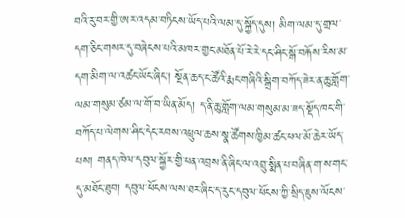བའི་རུ་བར་གྱི་ཨར་འདམ་བཏིངས་ཡོད་པའི་ལམ་དུ་སྐྱོད་དུས། མིག་ལམ་དུ་གྲལ་དག་ཅིང་གསར་དུ་བཞེངས་པའི་མཁར་གྱང་མཐོན་པོ་རེ་རེ་དང་ཤིང་སྒོ་བརྐོས་རིས་མ་དག་མིག་ལ་འཚང་ཡོང་ཞིང་། སྔོན་ཆད་ང་ཚོའི་རྨང་གཞིའི་སྒྲིག་བཀོད་ཟེར་ན་ཆུ་གློག་ལམ་གསུམ་ཙམ་ལ་གོ་བ་ཡིན་མོད། ད་ནི་ཆུ་གློག་ལམ་གསུམ་མ་ཟད་སྡོད་ཁང་གི་བཀོད་པ་ལེགས་ཤིང་དེང་རབས་འཕྲུལ་ཆས་སྣ་ཚོགས་ཁྱིམ་ཚང་ཕལ་མོ་ཆེར་ཡོད་པས། གནད་ཁེལ་དབུལ་སྐྱོར་གྱི་ཕན་འབྲས་ནི་ཞིང་ལ་འབྲུ་སྨིན་པ་བཞིན་ག་ས་གང་དུ་མཐོང་ཐུབ། དབུལ་ཕོངས་ལས་ཐར་ཞིང་ད་རུང་དབུལ་ཕོངས་ཀྱི་སྲིད་ཇུས་ལོངས་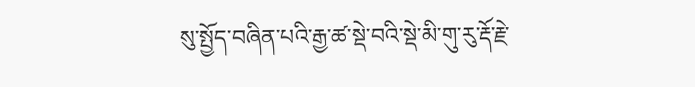སུ་སྤྱོད་བཞིན་པའི་རྒྱ་ཚ་སྡེ་བའི་སྡེ་མི་གུ་རུ་རྡོ་རྗེ་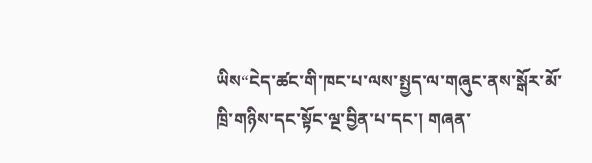ཡིས“ངེད་ཚང་གི་ཁང་པ་ལས་སྤྱད་ལ་གཞུང་ནས་སྒོར་མོ་ཁྲི་གཉིས་དང་སྟོང་ལྔ་བྱིན་པ་དང་། གཞན་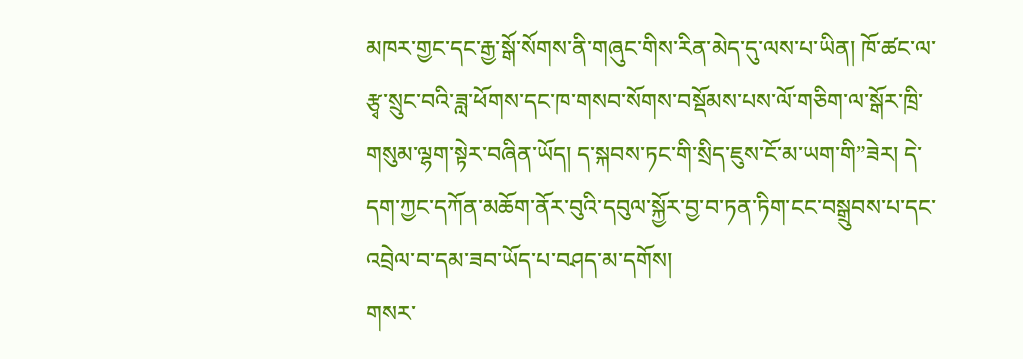མཁར་གྱང་དང་རྒྱ་སྒོ་སོགས་ནི་གཞུང་གིས་རིན་མེད་དུ་ལས་པ་ཡིན། ཁོ་ཚང་ལ་རྩྭ་སྲུང་བའི་ཟླ་ཕོགས་དང་ཁ་གསབ་སོགས་བསྡོམས་པས་ལོ་གཅིག་ལ་སྒོར་ཁྲི་གསུམ་ལྷག་སྟེར་བཞིན་ཡོད། ད་སྐབས་ཏང་གི་སྲིད་ཇུས་ངོ་མ་ཡག་གི”ཟེར། དེ་དག་ཀྱང་དཀོན་མཆོག་ནོར་བུའི་དབུལ་སྐྱོར་བྱ་བ་ཏན་ཏིག་ངང་བསྒྲུབས་པ་དང་འབྲེལ་བ་དམ་ཟབ་ཡོད་པ་བཤད་མ་དགོས།
གསར་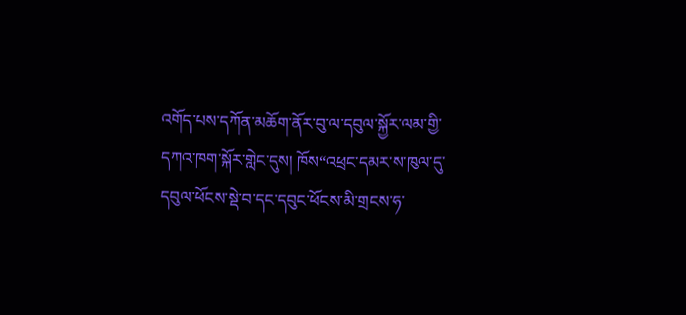འགོད་པས་དཀོན་མཆོག་ནོར་བུ་ལ་དབུལ་སྐྱོར་ལམ་གྱི་དཀའ་ཁག་སྐོར་གླེང་དུས། ཁོས“འཕྲང་དམར་ས་ཁུལ་དུ་དབུལ་ཕོངས་སྡེ་བ་དང་དབུང་ཕོངས་མི་གྲངས་ཧ་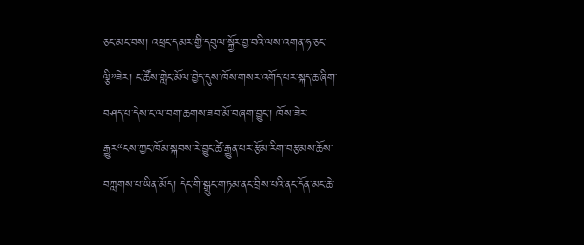ཅང་མང་བས། འཕྲང་དམར་གྱི་དབུལ་སྐྱོར་བྱ་བའི་ལས་འགན་ཧ་ཅང་ལྕི”ཟེར། ང་ཚོས་གླེང་མོལ་བྱེད་དུས་ཁོས་གསར་འགོད་པར་སྐད་ཆ་ཞིག་བཤད་པ་དེས་ང་ལ་བག་ཆགས་ཟབ་མོ་བཞག་བྱུང་། ཁོས་ཟེར་རྒྱུར“ངས་ཀྱང་ཁོམ་སྐབས་རེ་བྱུང་ཚེ་རྒྱུན་པར་རྩོམ་རིག་བརྩམས་ཆོས་བཀླགས་པ་ཡིན་མོད། དེང་གི་སྒྲུང་གཏམ་ནང་བྲིས་པའི་ནང་དོན་མང་ཆེ་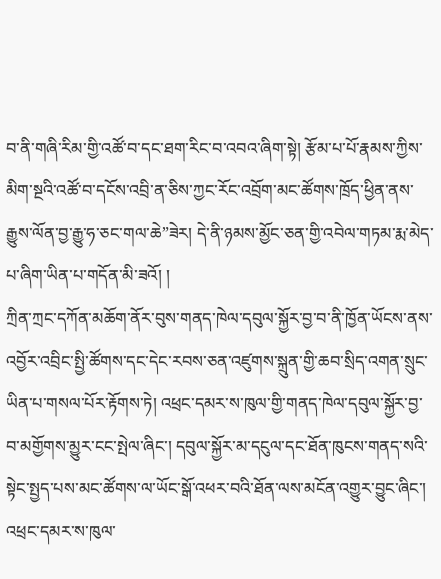བ་ནི་གཞི་རིམ་གྱི་འཚོ་བ་དང་ཐག་རིང་བ་འབའ་ཞིག་སྟེ། རྩོམ་པ་པོ་རྣམས་ཀྱིས་མིག་སྔའི་འཚོ་བ་དངོས་འབྲི་ན་ཅིས་ཀྱང་རོང་འབྲོག་མང་ཚོགས་ཁྲོད་ཕྱིན་ནས་རྒྱུས་ལོན་བྱ་རྒྱུ་ཧ་ཅང་གལ་ཆེ”ཟེར། དེ་ནི་ཉམས་མྱོང་ཅན་གྱི་འབེལ་གཏམ་རྨ་མེད་པ་ཞིག་ཡིན་པ་གདོན་མི་ཟའོ། །
ཀྲིན་ཀྲང་དཀོན་མཆོག་ནོར་བུས་གནད་ཁེལ་དབུལ་སྐྱོར་བྱ་བ་ནི་ཁྱོན་ཡོངས་ནས་འབྱོར་འབྲིང་སྤྱི་ཚོགས་དང་དེང་རབས་ཅན་འཛུགས་སྐྲུན་གྱི་ཆབ་སྲིད་འགན་སྲུང་ཡིན་པ་གསལ་པོར་རྟོགས་ཏེ། འཕྲང་དམར་ས་ཁུལ་གྱི་གནད་ཁེལ་དབུལ་སྐྱོར་བྱ་བ་མགྱོགས་མྱུར་ངང་སྤེལ་ཞིང་། དབུལ་སྐྱོར་མ་དངུལ་དང་ཐོན་ཁུངས་གནད་སའི་སྟེང་སྤྱད་པས་མང་ཚོགས་ལ་ཡོང་སྒོ་འཕར་བའི་ཐོན་ལས་མངོན་འགྱུར་བྱུང་ཞིང་། འཕྲང་དམར་ས་ཁུལ་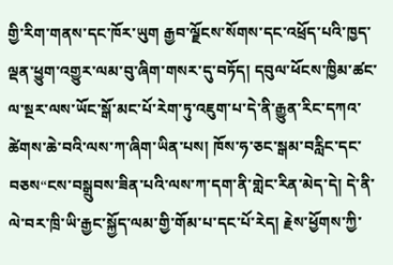གྱི་རིག་གནས་དང་ཁོར་ཡུག རྒྱབ་ལྗོངས་སོགས་དང་འཕྲོད་པའི་ཁྱད་ལྡན་ཕྱུག་འགྱུར་ལམ་བུ་ཞིག་གསར་དུ་བཏོད། དབུལ་ཕོངས་ཁྱིམ་ཚང་ལ་སྔར་ལས་ཡོང་སྒོ་མང་པོ་རེག་ཏུ་འཇུག་པ་དེ་ནི་རྒྱུན་རིང་དཀའ་ཚེགས་ཆེ་བའི་ལས་ཀ་ཞིག་ཡིན་པས། ཁོས་ཧ་ཅང་སྒམ་བརླིང་དང་བཅས“ངས་བསྒྲུབས་ཟིན་པའི་ལས་ཀ་དག་ནི་གླེང་རིན་མེད་དེ། དེ་ནི་ལེ་བར་ཁྲི་ཡི་རྒྱང་སྐྱོད་ལམ་གྱི་གོམ་པ་དང་པོ་རེད། རྗེས་ཕྱོགས་ཀྱི་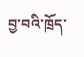བྱ་བའི་ཁྲོད་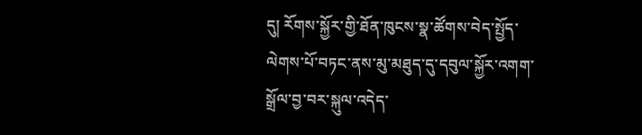དུ། རོགས་སྐྱོར་གྱི་ཐོན་ཁུངས་སྣ་ཚོགས་བེད་སྤྱོད་ལེགས་པོ་བཏང་ནས་མུ་མཐུད་དུ་དབུལ་སྐྱོར་འགག་སྒྲོལ་བྱ་བར་སྐུལ་འདེད་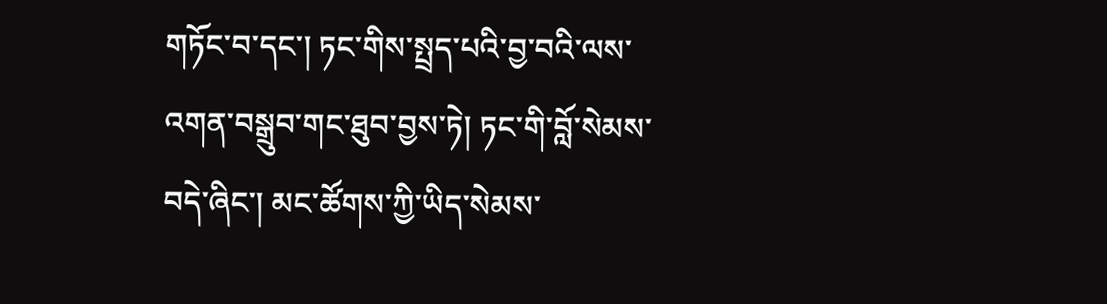གཏོང་བ་དང་། ཏང་གིས་སྤྲད་པའི་བྱ་བའི་ལས་འགན་བསྒྲུབ་གང་ཐུབ་བྱས་ཏེ། ཏང་གི་བློ་སེམས་བདེ་ཞིང་། མང་ཚོགས་ཀྱི་ཡིད་སེམས་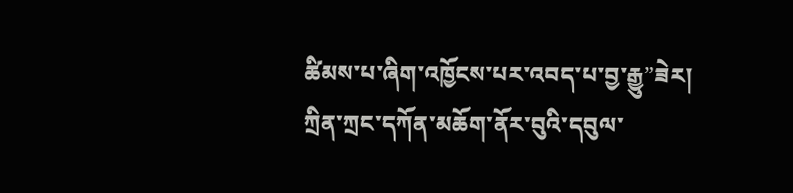ཚིམས་པ་ཞིག་འཁྱོངས་པར་འབད་པ་བྱ་རྒྱུ”ཟེར།
ཀྲིན་ཀྲང་དཀོན་མཆོག་ནོར་བུའི་དབུལ་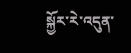སྐྱོར་རེ་འདུན་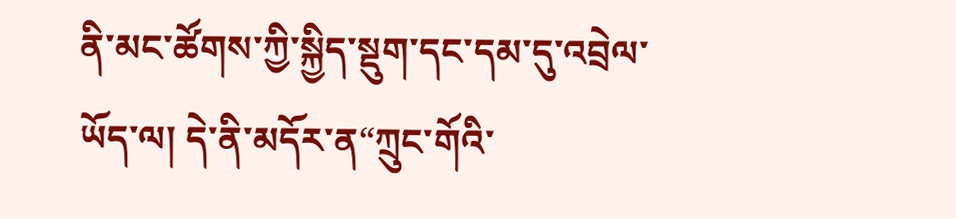ནི་མང་ཚོགས་ཀྱི་སྐྱིད་སྡུག་དང་དམ་དུ་འབྲེལ་ཡོད་ལ། དེ་ནི་མདོར་ན“ཀྲུང་གོའི་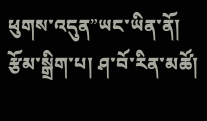ཕུགས་འདུན”ཡང་ཡིན་ནོ།
རྩོམ་སྒྲིག་པ། ཤ་བོ་རིན་མཚོ།